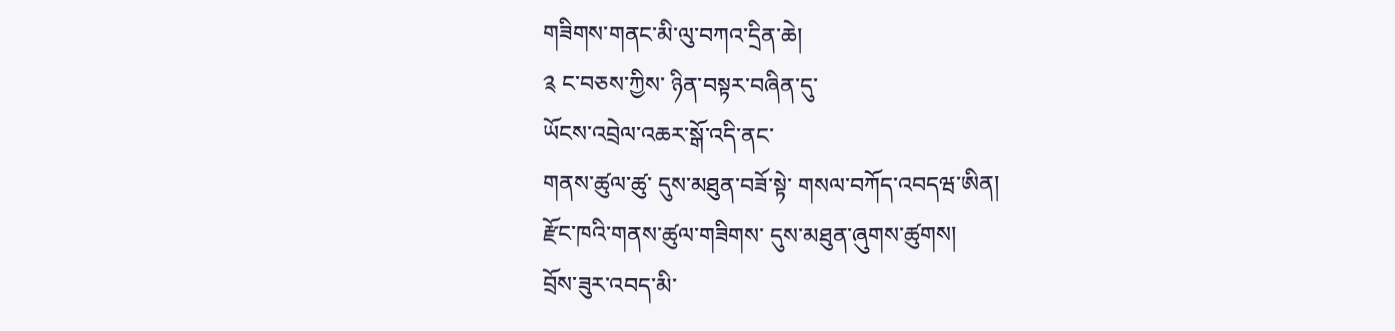གཟིགས་གནང་མི་ལུ་བཀའ་དྲིན་ཆེ།
༉ ང་བཅས་ཀྱིས་ ཉིན་བསྟར་བཞིན་དུ་
ཡོངས་འབྲེལ་འཆར་སྒོ་འདི་ནང་
གནས་ཚུལ་ཚུ་ དུས་མཐུན་བཟོ་སྟེ་ གསལ་བཀོད་འབདཝ་ཨིན།
རྫོང་ཁའི་གནས་ཚུལ་གཟིགས་ དུས་མཐུན་ཞུགས་ཚུགས།
བྲོས་ཟུར་འབད་མི་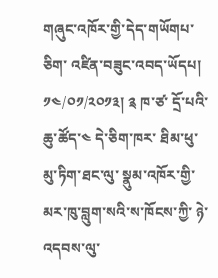གཞུང་འཁོར་གྱི་དེད་གཡོགཔ་ཅིག་ འཛིན་བཟུང་འབད་ཡོདཔ།
༡༤/༠༡/༢༠༡༣། ༉ ཁ་ཙ་ དྲོ་པའི་ཆུ་ཚོད་༤ དེ་ཅིག་ཁར་ ཐིམ་ཕུ་མུ་ཏིག་ཐང་ལུ་ སྣུམ་འཁོར་གྱི་ མར་ཁུ་བླུག་སའི་ས་ཁོངས་ཀྱི་ ཉེ་འདབས་ལུ་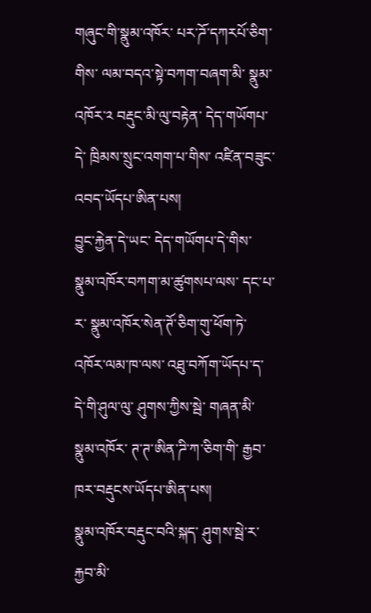གཞུང་གི་སྣུམ་འཁོར་ པར་ཌོ་དཀརཔོ་ཅིག་གིས་ ལམ་བདའ་སྟེ་བཀག་བཞག་མི་ སྣུམ་འཁོར་༢ བརྡུང་མི་ལུ་བརྟེན་ དེད་གཡོགཔ་དེ་ ཁྲིམས་སྲུང་འགག་པ་གིས་ འཛིན་བཟུང་འབད་ཡོདཔ་ཨིན་པས།
བྱུང་རྐྱེན་དེ་ཡང་ དེད་གཡོགཔ་དེ་གིས་ སྣུམ་འཁོར་བཀག་མ་ཚུགསཔ་ལས་ དང་པ་ར་ སྣུམ་འཁོར་སེན་ཊོ་ཅིག་གུ་ཕོག་ཏེ་ འཁོར་ལམ་ཁ་ལས་ འཐུ་བཀོག་ཡོདཔ་ད་ དེ་གི་ཤུལ་ལུ་ ཤུགས་ཀྱིས་སྦེ་ གཞན་མི་སྣུམ་འཁོར་ ཊ་ཊ་ཨིན་ཌི་ཀ་ཅིག་གི་ རྒྱབ་ཁར་བརྡུངས་ཡོདཔ་ཨིན་པས།
སྣུམ་འཁོར་བརྡུང་བའི་སྐད་ ཤུགས་སྦེ་ར་ རྐྱབ་མི་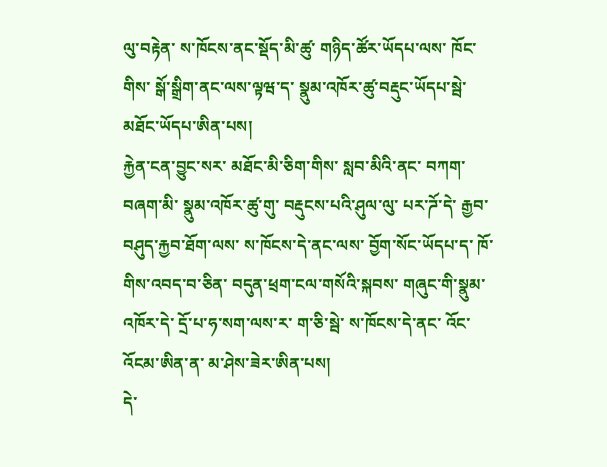ལུ་བརྟེན་ ས་ཁོངས་ནང་སྡོད་མི་ཚུ་ གཉིད་ཚོར་ཡོདཔ་ལས་ ཁོང་གིས་ སྒོ་སྒྲིག་ནང་ལས་ལྟཝ་ད་ སྣུམ་འཁོར་ཚུ་བརྡུང་ཡོདཔ་སྦེ་ མཐོང་ཡོདཔ་ཨིན་པས།
རྐྱེན་ངན་བྱུང་སར་ མཐོང་མི་ཅིག་གིས་ སླབ་མིའི་ནང་ བཀག་བཞག་མི་ སྣུམ་འཁོར་ཚུ་གུ་ བརྡུངས་པའི་ཤུལ་ལུ་ པར་ཌོ་དེ་ རྒྱབ་བཤུད་རྐྱབ་ཐོག་ལས་ ས་ཁོངས་དེ་ནང་ལས་ བྱོག་སོང་ཡོདཔ་ད་ ཁོ་གིས་འབད་བ་ཅིན་ བདུན་ཕྲག་ངལ་གསོའི་སྐབས་ གཞུང་གི་སྣུམ་འཁོར་དེ་ དྲོ་པ་ཧ་སག་ལས་ར་ ག་ཅི་སྦེ་ ས་ཁོངས་དེ་ནང་ འོང་འོངམ་ཨིན་ན་ མ་ཤེས་ཟེར་ཨིན་པས།
དེ་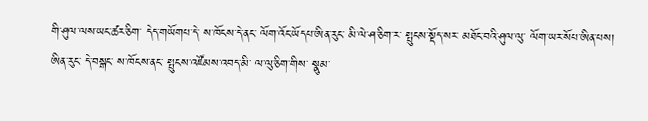གི་ཤུལ་ལས་ཡང་ཚར་ཅིག་ དེད་གཡོགཔ་དེ་ ས་ཁོངས་དེ་ནང་ ལོག་འོང་ཡོདཔ་ཨིན་རུང་ མི་ལེ་ཤ་ཅིག་ར་ སྤུངས་སྡོད་སར་ མཐོང་བའི་ཤུལ་ལུ་ ལོག་ཡར་སོཔ་ཨིན་པས།
ཨིན་རུང་ དེ་བསྒང་ ས་ཁོངས་ནང་ སྤུངས་འཛོམས་འབད་མི་ ལ་ལུ་ཅིག་གིས་ སྣུམ་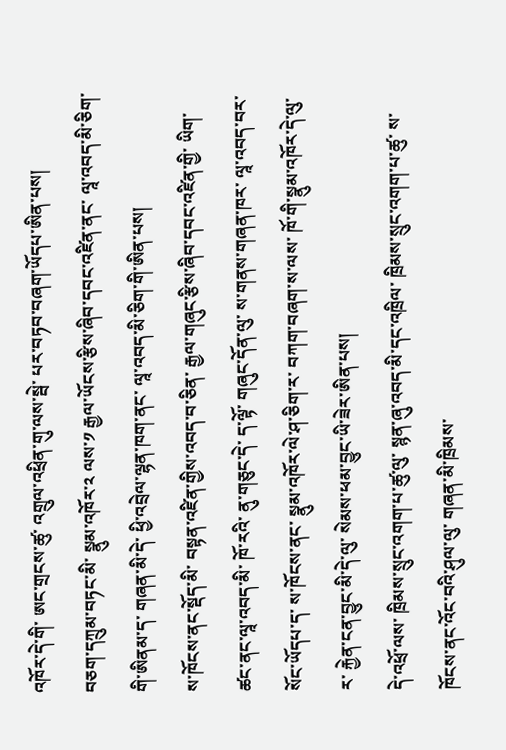འཁོར་དེ་གི་ ཨང་གྲངས་ཚུ་ འགྲུལ་འཕྲིན་གུ་ལས་སྦེ་ པར་བཏབ་བཞག་ཡོདཔ་ཨིན་པས།
བཅག་དཀྲུམ་བཏང་མི་ སྣུམ་འཁོར་༢ ལས་༡ རྒྱལ་ཡོངས་རྩིས་ཞིབ་དབང་འཛིན་ནང་ ལཱ་འབད་མི་ཅིག་གི་ཨིནམ་ད་ གཞན་མི་དེ་ ཕྱི་འབྲེལ་ལྷན་ཁག་ནང་ ལཱ་འབད་མི་ཅིག་གི་ཨིན་པས།
ས་ཁོངས་ནང་སྡོད་མི་ བསྟན་འཛིན་གྱིས་འབད་བ་ཅིན་ རྒྱལ་གཞུང་རྩིས་ཞིབ་དབང་འཛིན་གྱི་ ཡིག་ཚང་ནང་ལཱ་འབད་མི་ ཁོ་རའི་ ནུ་གཅུང་དེ་ ད་ལྟོ་ གཞུང་དོན་ལུ་ ས་གནས་གཞན་ཁར་ ལཱ་འབད་བར་སོང་ཡོདཔ་ད་ ས་ཁོངས་ནང་ སྣུམ་འཁོར་ལེ་ཤ་ཅིག་ར་ བཀག་བཞག་ས་ལས་ ཁོ་གི་སྣུམ་འཁོར་དེ་ལུ་ར་ རྐྱེན་ངན་བྱུང་མི་དེ་ལུ་ སེམས་ཕམ་བྱུང་ཡི་ཟེར་ཨིན་པས།
དེ་འཕྲོ་ལས་ ཁྲིམས་སྲུང་འགག་པ་ཚུ་ལུ་ སྙན་ཞུ་འབད་མི་དང་འཁྲིལ་ ཁྲིམས་སྲུང་འགག་པ་ཚུ་ ས་ཁོངས་ནང་འོང་བའི་ཤུལ་ལུ་ གཞན་མི་ཁྲིམས་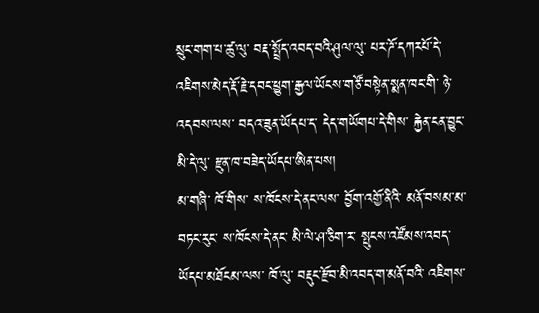སྲུང་གག་པ་ཚུ་ལུ་ བརྡ་སྤྲོད་འབད་བའི་ཤུལ་ལུ་ པར་ཌོ་དཀརཔོ་དེ་ འཇིགས་མེད་རྡོ་རྗེ་དབང་ཕྱུག་རྒྱལ་ཡོངས་གཙོ་བསྟེན་སྨན་ཁང་གི་ ཉེ་འདབས་ལས་ བདའ་ཟུན་ཡོདཔ་ད་ དེད་གཡོགཔ་དེ་གིས་ རྐྱེན་ངན་བྱུང་མི་དེ་ལུ་ རྫུན་ཁ་བཟེད་ཡོདཔ་ཨིན་པས།
མ་གཞི་ ཁོ་གིས་ ས་ཁོངས་དེ་ནང་ལས་ བྱོག་འགྱོ་ནིའི་ མནོ་བསམ་མ་བཏང་རུང་ ས་ཁོངས་དེ་ནང་ མི་ལེ་ཤ་ཅིག་ར་ སྤུངས་འཛོམས་འབད་ཡོདཔ་མཐོངམ་ལས་ ཁོ་ལུ་ བརྡུང་རྫོབ་མི་འབད་ག་མནོ་བའི་ འཇིགས་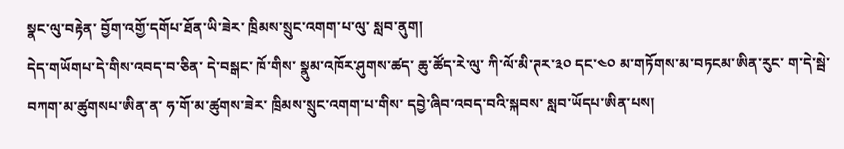སྣང་ལུ་བརྟེན་ བྱོག་འགྱོ་དགོཔ་ཐོན་ཡི་ཟེར་ ཁྲིམས་སྲུང་འགག་པ་ལུ་ སླབ་ནུག།
དེད་གཡོགཔ་དེ་གིས་འབད་བ་ཅིན་ དེ་བསྒང་ ཁོ་གིས་ སྣུམ་འཁོར་ཤུགས་ཚད་ ཆུ་ཚོད་རེ་ལུ་ ཀི་ལོ་མི་ཊར་༣༠ དང་༤༠ མ་གཏོགས་མ་བཏངམ་ཨིན་རུང་ ག་དེ་སྦེ་ བཀག་མ་ཚུགསཔ་ཨིན་ན་ ཧ་གོ་མ་ཚུགས་ཟེར་ ཁྲིམས་སྲུང་འགག་པ་གིས་ དབྱེ་ཞིབ་འབད་བའི་སྐབས་ སླབ་ཡོདཔ་ཨིན་པས།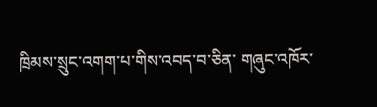ཁྲིམས་སྲུང་འགག་པ་གིས་འབད་བ་ཅིན་ གཞུང་འཁོར་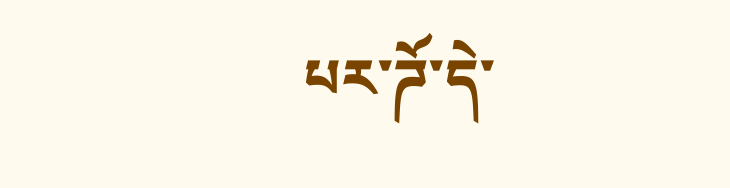པར་ཌོ་དེ་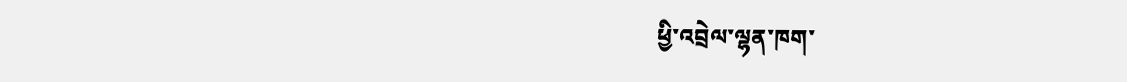ཕྱི་འབྲེལ་ལྷན་ཁག་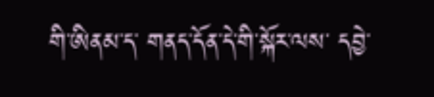གི་ཨིནམ་ད་ གནད་དོན་དེ་གི་སྐོར་ལས་ དབྱེ་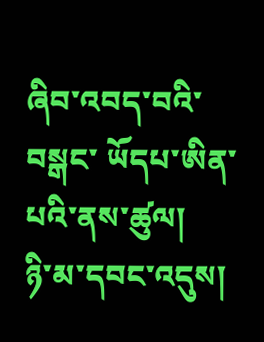ཞིབ་འབད་བའི་བསྒང་ ཡོདཔ་ཨིན་པའི་ནས་ཚུལ།
ཉི་མ་དབང་འདུས།